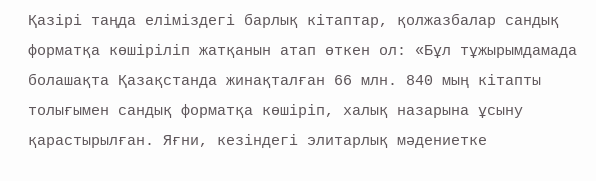Қазірі таңда еліміздегі барлық кітаптар, қолжазбалар сандық форматқа көшіріліп жатқанын атап өткен ол: «Бұл тұжырымдамада болашақта Қазақстанда жинақталған 66 млн. 840 мың кітапты толығымен сандық форматқа көшіріп, халық назарына ұсыну қарастырылған. Яғни, кезіндегі элитарлық мәдениетке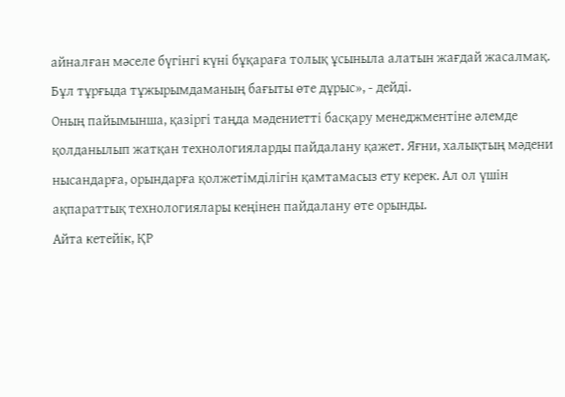айналған мәселе бүгінгі күні бұқараға толық ұсыныла алатын жағдай жасалмақ. Бұл тұрғыда тұжырымдаманың бағыты өте дұрыс», - дейді.
Оның пайымынша, қазіргі таңда мәдениетті басқару менеджментіне әлемде қолданылып жатқан технологияларды пайдалану қажет. Яғни, халықтың мәдени нысандарға, орындарға қолжетімділігін қамтамасыз ету керек. Ал ол үшін ақпараттық технологиялары кеңінен пайдалану өте орынды.
Айта кетейік, ҚР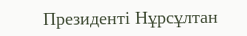Президенті Нұрсұлтан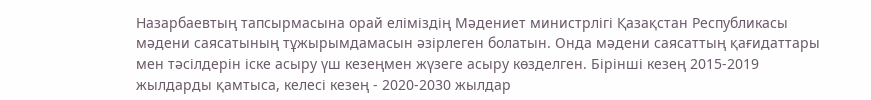Назарбаевтың тапсырмасына орай еліміздің Мәдениет министрлігі Қазақстан Республикасы мәдени саясатының тұжырымдамасын әзірлеген болатын. Онда мәдени саясаттың қағидаттары мен тәсілдерін іске асыру үш кезеңмен жүзеге асыру көзделген. Бірінші кезең 2015-2019 жылдарды қамтыса, келесі кезең - 2020-2030 жылдар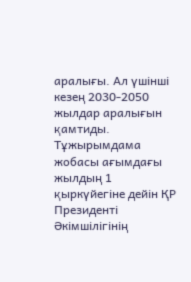аралығы. Ал үшінші кезең 2030-2050 жылдар аралығын қамтиды.
Тұжырымдама жобасы ағымдағы жылдың 1 қыркүйегіне дейін ҚР Президенті Әкімшілігінің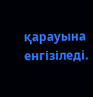қарауына енгізіледі.